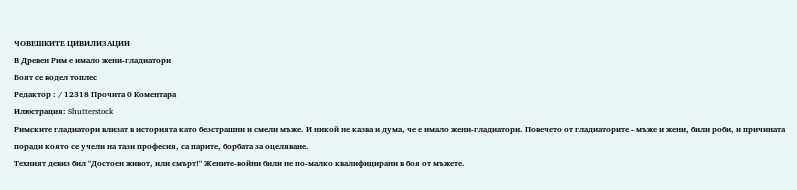ЧОВЕШКИТЕ ЦИВИЛИЗАЦИИ
В Древен Рим е имало жени-гладиатори
Боят се водел топлес
Редактор : / 12318 Прочита 0 Коментара
Илюстрация: Shutterstock
Римските гладиатори влизат в историята като безстрашни и смели мъже. И никой не казва и дума, че е имало жени-гладиатори. Повечето от гладиаторите - мъже и жени, били роби, и причината поради която се учели на тази професия, са парите, борбата за оцеляване.
Техният девиз бил "Достоен живот, или смърт!" Жените-войни били не по-малко квалифицирани в боя от мъжете.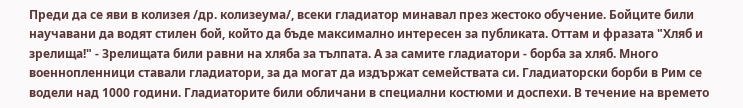Преди да се яви в колизея /др. колизеума/, всеки гладиатор минавал през жестоко обучение. Бойците били научавани да водят стилен бой, който да бъде максимално интересен за публиката. Оттам и фразата "Хляб и зрелища!" - Зрелищата били равни на хляба за тълпата. А за самите гладиатори - борба за хляб. Много военнопленници ставали гладиатори, за да могат да издържат семействата си. Гладиаторски борби в Рим се водели над 1000 години. Гладиаторите били обличани в специални костюми и доспехи. В течение на времето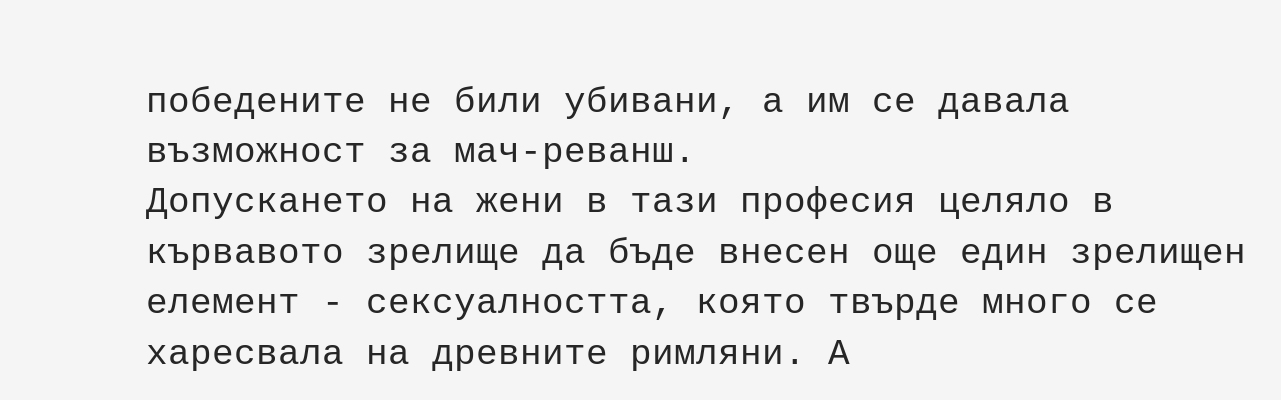победените не били убивани, а им се давала възможност за мач-реванш.
Допускането на жени в тази професия целяло в кървавото зрелище да бъде внесен още един зрелищен елемент - сексуалността, която твърде много се харесвала на древните римляни. А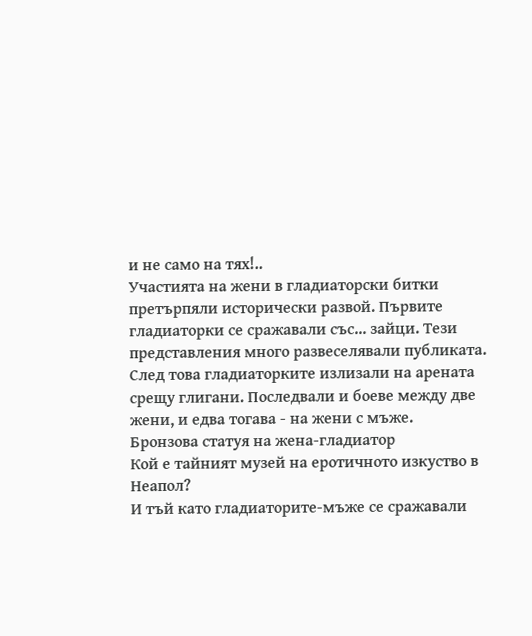и не само на тях!..
Участията на жени в гладиаторски битки претърпяли исторически развой. Първите гладиаторки се сражавали със... зайци. Тези представления много развеселявали публиката. След това гладиаторките излизали на арената срещу глигани. Последвали и боеве между две жени, и едва тогава - на жени с мъже.
Бронзова статуя на жена-гладиатор
Кой е тайният музей на еротичното изкуство в Неапол?
И тъй като гладиаторите-мъже се сражавали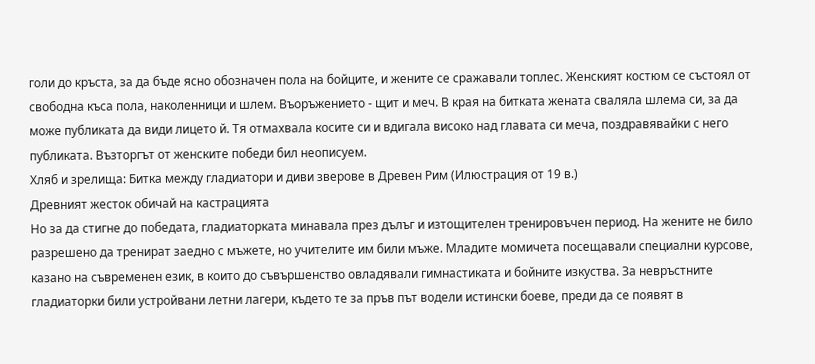голи до кръста, за да бъде ясно обозначен пола на бойците, и жените се сражавали топлес. Женският костюм се състоял от свободна къса пола, наколенници и шлем. Въоръжението - щит и меч. В края на битката жената сваляла шлема си, за да може публиката да види лицето й. Тя отмахвала косите си и вдигала високо над главата си меча, поздравявайки с него публиката. Възторгът от женските победи бил неописуем.
Хляб и зрелища: Битка между гладиатори и диви зверове в Древен Рим (Илюстрация от 19 в.)
Древният жесток обичай на кастрацията
Но за да стигне до победата, гладиаторката минавала през дълъг и изтощителен тренировъчен период. На жените не било разрешено да тренират заедно с мъжете, но учителите им били мъже. Младите момичета посещавали специални курсове, казано на съвременен език, в които до съвършенство овладявали гимнастиката и бойните изкуства. За невръстните гладиаторки били устройвани летни лагери, където те за пръв път водели истински боеве, преди да се появят в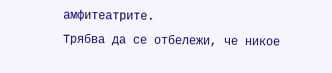амфитеатрите.
Трябва да се отбележи, че никое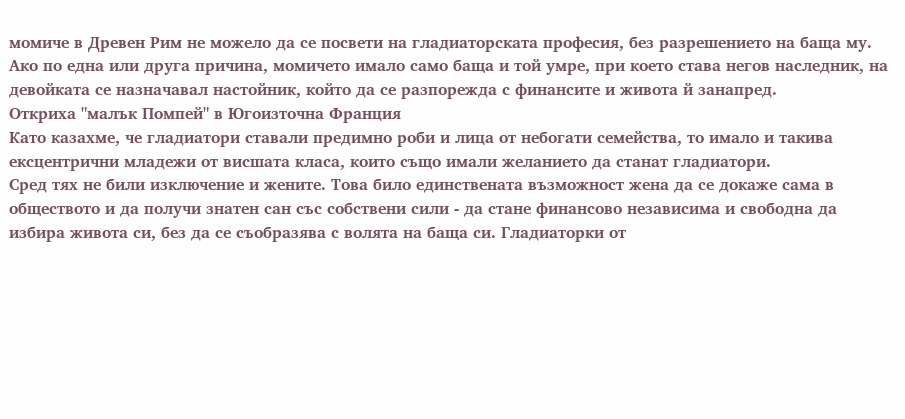момиче в Древен Рим не можело да се посвети на гладиаторската професия, без разрешението на баща му. Ако по една или друга причина, момичето имало само баща и той умре, при което става негов наследник, на девойката се назначавал настойник, който да се разпорежда с финансите и живота й занапред.
Откриха "малък Помпей" в Югоизточна Франция
Като казахме, че гладиатори ставали предимно роби и лица от небогати семейства, то имало и такива ексцентрични младежи от висшата класа, които също имали желанието да станат гладиатори.
Сред тях не били изключение и жените. Това било единствената възможност жена да се докаже сама в обществото и да получи знатен сан със собствени сили - да стане финансово независима и свободна да избира живота си, без да се съобразява с волята на баща си. Гладиаторки от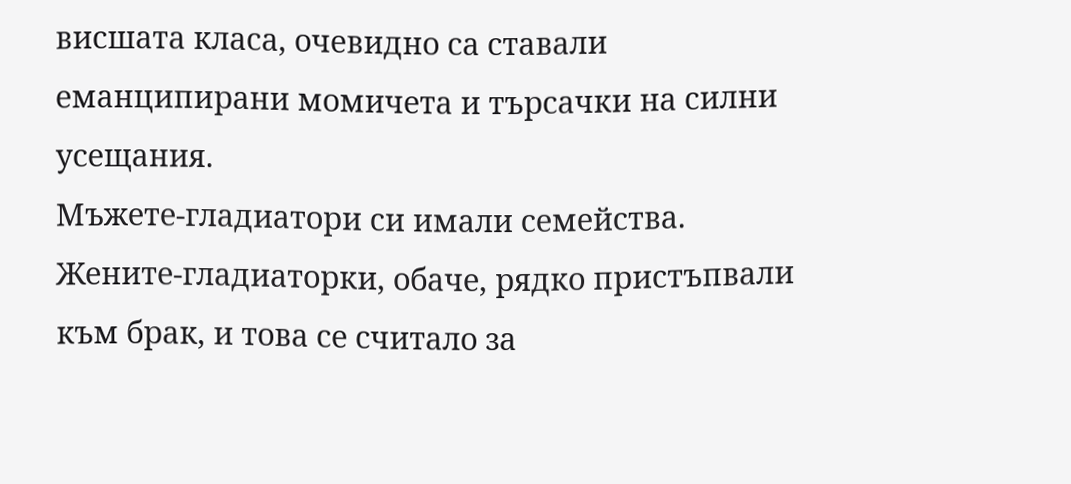висшата класа, очевидно са ставали еманципирани момичета и търсачки на силни усещания.
Мъжете-гладиатори си имали семейства. Жените-гладиаторки, обаче, рядко пристъпвали към брак, и това се считало за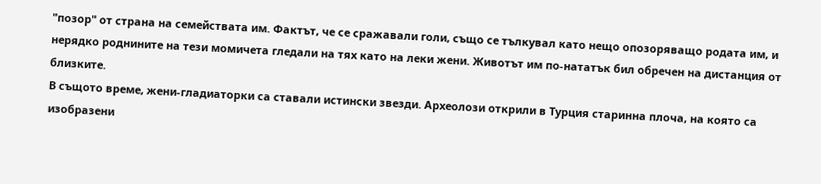"позор" от страна на семействата им. Фактът, че се сражавали голи, също се тълкувал като нещо опозоряващо родата им, и нерядко роднините на тези момичета гледали на тях като на леки жени. Животът им по-нататък бил обречен на дистанция от близките.
В същото време, жени-гладиаторки са ставали истински звезди. Археолози открили в Турция старинна плоча, на която са изобразени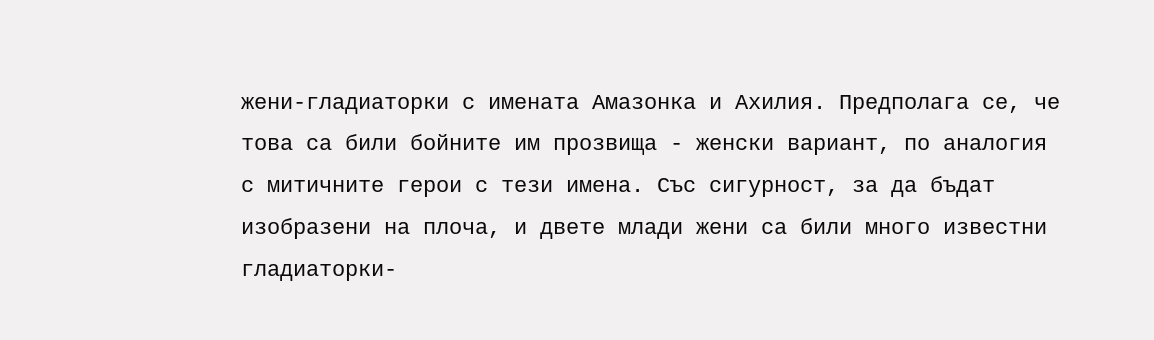жени-гладиаторки с имената Амазонка и Ахилия. Предполага се, че това са били бойните им прозвища - женски вариант, по аналогия с митичните герои с тези имена. Със сигурност, за да бъдат изобразени на плоча, и двете млади жени са били много известни гладиаторки-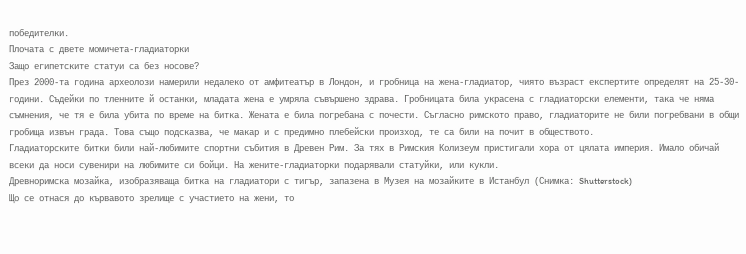победителки.
Плочата с двете момичета-гладиаторки
Защо египетските статуи са без носове?
През 2000-та година археолози намерили недалеко от амфитеатър в Лондон, и гробница на жена-гладиатор, чиято възраст експертите определят на 25-30-години. Съдейки по тленните й останки, младата жена е умряла съвършено здрава. Гробницата била украсена с гладиаторски елементи, така че няма съмнения, че тя е била убита по време на битка. Жената е била погребана с почести. Съгласно римското право, гладиаторите не били погребвани в общи гробища извън града. Това също подсказва, че макар и с предимно плебейски произход, те са били на почит в обществото.
Гладиаторските битки били най-любимите спортни събития в Древен Рим. За тях в Римския Колизеум пристигали хора от цялата империя. Имало обичай всеки да носи сувенири на любимите си бойци. На жените-гладиаторки подарявали статуйки, или кукли.
Древноримска мозайка, изобразяваща битка на гладиатори с тигър, запазена в Музея на мозайките в Истанбул (Снимка: Shutterstock)
Що се отнася до кървавото зрелище с участието на жени, то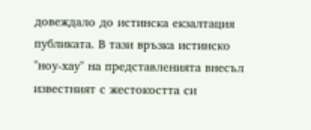довеждало до истинска екзалтация публиката. В тази връзка истинско "ноу-хау" на представленията внесъл известният с жестокостта си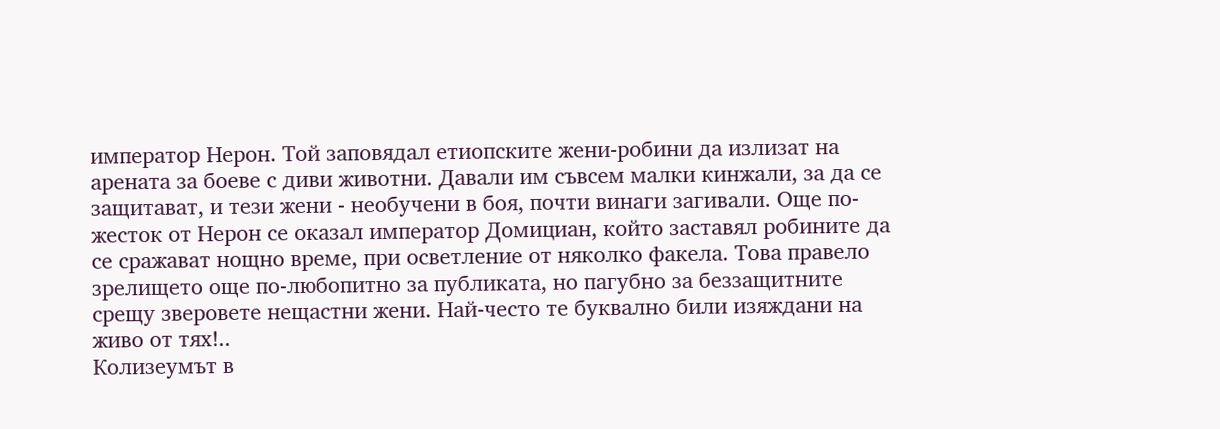император Нерон. Той заповядал етиопските жени-робини да излизат на арената за боеве с диви животни. Давали им съвсем малки кинжали, за да се защитават, и тези жени - необучени в боя, почти винаги загивали. Още по-жесток от Нерон се оказал император Домициан, който заставял робините да се сражават нощно време, при осветление от няколко факела. Това правело зрелището още по-любопитно за публиката, но пагубно за беззащитните срещу зверовете нещастни жени. Най-често те буквално били изяждани на живо от тях!..
Колизеумът в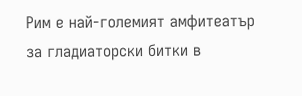Рим е най-големият амфитеатър за гладиаторски битки в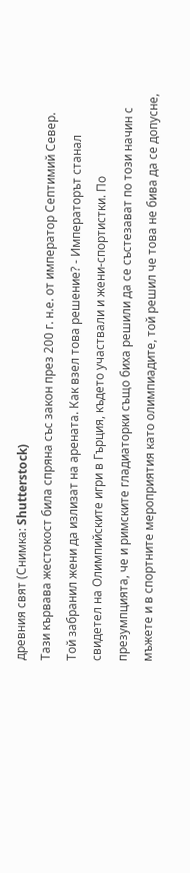древния свят (Снимка: Shutterstock)
Тази кървава жестокост била спряна със закон през 200 г. н.е. от император Септимий Север. Той забранил жени да излизат на арената. Как взел това решение? - Императорът станал свидетел на Олимпийските игри в Гърция, където участвали и жени-спортистки. По презумпцията, че и римските гладиаторки също биха решили да се състезават по този начин с мъжете и в спортните мероприятия като олимпиадите, той решил че това не бива да се допусне,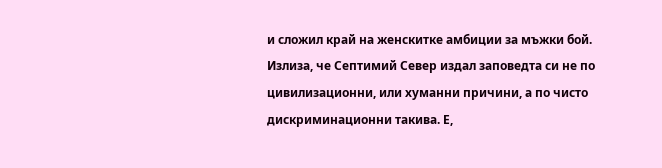и сложил край на женскитке амбиции за мъжки бой.
Излиза, че Септимий Север издал заповедта си не по цивилизационни, или хуманни причини, а по чисто дискриминационни такива. Е,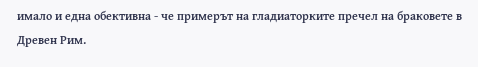имало и една обективна - че примерът на гладиаторките пречел на браковете в Древен Рим.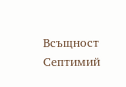Всъщност Септимий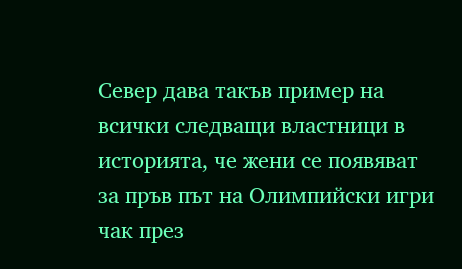Север дава такъв пример на всички следващи властници в историята, че жени се появяват за пръв път на Олимпийски игри чак през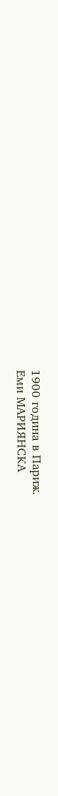1900 година в Париж.
Еми МАРИЯНСКА